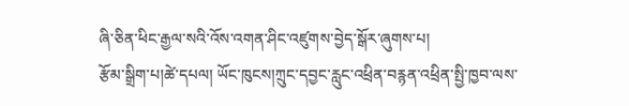ཞི་ཅིན་ཕིང་རྒྱལ་སའི་འོས་འགན་ཤིང་འཛུགས་བྱེད་སྒོར་ཞུགས་པ།
རྩོམ་སྒྲིག་པ།ཚེ་དཔལ། ཡོང་ཁུངས།ཀྲུང་དབྱང་རླུང་འཕྲིན་བརྙན་འཕྲིན་སྤྱི་ཁྱབ་ལས་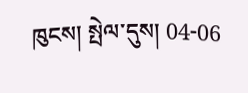ཁུངས། སྤེལ་དུས། 04-06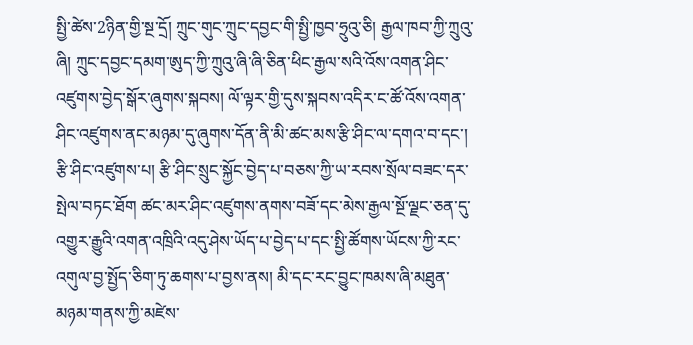སྤྱི་ཚེས་2ཉིན་གྱི་སྔ་དྲོ། ཀྲུང་གུང་ཀྲུང་དབྱང་གི་སྤྱི་ཁྱབ་ཧྲུའུ་ཅི། རྒྱལ་ཁབ་ཀྱི་ཀྲུའུ་ཞི། ཀྲུང་དབྱང་དམག་ཨུད་ཀྱི་ཀྲུའུ་ཞི་ཞི་ཅིན་ཕིང་རྒྱལ་སའི་འོས་འགན་ཤིང་འཛུགས་བྱེད་སྒོར་ཞུགས་སྐབས། ལོ་ལྟར་གྱི་དུས་སྐབས་འདིར་ང་ཚོ་འོས་འགན་ཤིང་འཛུགས་ནང་མཉམ་དུ་ཞུགས་དོན་ནི་མི་ཚང་མས་རྩི་ཤིང་ལ་དགའ་བ་དང་། རྩི་ཤིང་འཛུགས་པ། རྩི་ཤིང་སྲུང་སྐྱོང་བྱེད་པ་བཅས་ཀྱི་ཡ་རབས་སྲོལ་བཟང་དར་སྤེལ་བཏང་ཐོག ཚང་མར་ཤིང་འཛུགས་ནགས་བཟོ་དང་མེས་རྒྱལ་སྔོ་ལྗང་ཅན་དུ་འགྱུར་རྒྱུའི་འགན་འཁྲིའི་འདུ་ཤེས་ཡོད་པ་བྱེད་པ་དང་སྤྱི་ཚོགས་ཡོངས་ཀྱི་རང་འགུལ་བྱ་སྤྱོད་ཅིག་ཏུ་ཆགས་པ་བྱས་ནས། མི་དང་རང་བྱུང་ཁམས་ཞི་མཐུན་མཉམ་གནས་ཀྱི་མཛེས་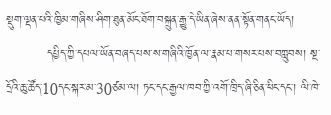སྡུག་ལྡན་པའི་ཁྱིམ་གཞིས་ཤིག་ཐུན་མོང་ཐོག་བསྐྲུན་རྒྱུ་དེ་ཡིན་ཞེས་ནན་སྟོན་གནང་ཡོད།
          དཔྱིད་ཀྱི་དཔལ་ཡོན་བཞད་པས་ས་གཞིའི་ཁྱོན་ལ་རྣམ་པ་གསར་པས་བཀླུབས། སྔ་དྲོའི་ཆུ་ཚོད་10དང་སྐར་མ་30ཙམ་ལ། ཏང་དང་རྒྱལ་ཁབ་ཀྱི་འགོ་ཁྲིད་ཞི་ཅིན་ཕིང་དང་། ལི་ཁེ་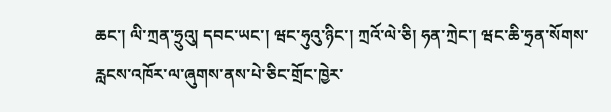ཆང་། ལི་ཀྲན་ཧྲུའུ། དབང་ཡང་། ཝང་ཧུའུ་ཉིང་། ཀྲའོ་ལེ་ཅི། ཧན་ཀྲེང་། ཝང་ཆི་ཧྲན་སོགས་རླངས་འཁོར་ལ་ཞུགས་ནས་པེ་ཅིང་གྲོང་ཁྱེར་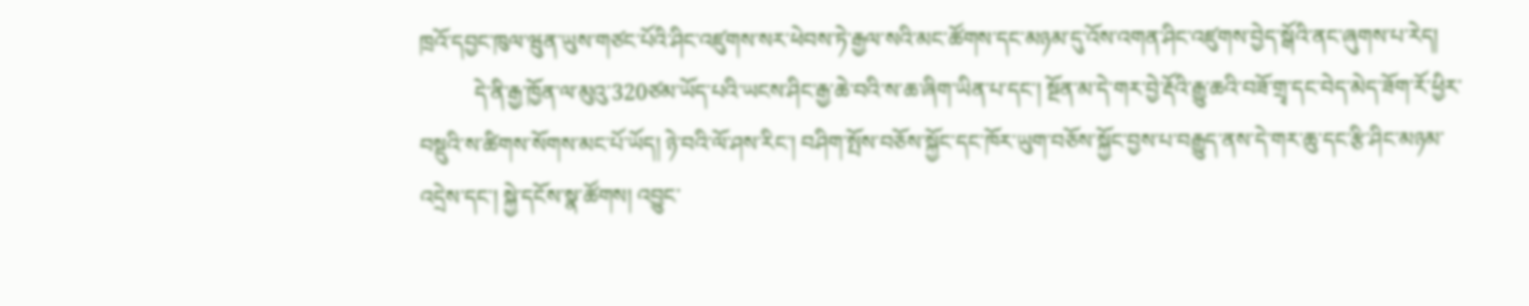ཁྲའོ་དབྱང་ཁུལ་ཝུན་ཡུས་གཙང་པོའི་ཤིང་འཛུགས་སར་ཕེབས་ཏེ་རྒྱལ་སའི་མང་ཚོགས་དང་མཉམ་དུ་འོས་འགན་ཤིང་འཛུགས་བྱེད་སྒོའི་ནང་ཞུགས་པ་རེད།
          དེ་ནི་རྒྱ་ཁྱོན་ལ་མུའུ་320ཙམ་ཡོད་པའི་ཡངས་ཤིང་རྒྱ་ཆེ་བའི་ས་ཆ་ཞིག་ཡིན་པ་དང་། སྔོན་མ་དེ་གར་བྱེ་རྡོའི་རྒྱུ་ཆའི་བཟོ་གྲྭ་དང་བེད་མེད་ཟོག་རོ་ཕྱིར་བསྡུའི་ས་ཚིགས་སོགས་མང་པོ་ཡོད། ཉེ་བའི་ལོ་ཤས་རིང་། བཤིག་སྤོས་བཅོས་སྐྱོང་དང་ཁོར་ཡུག་བཅོས་སྐྱོང་བྱས་པ་བརྒྱུད་ནས་དེ་གར་ཆུ་དང་རྩི་ཤིང་མཉམ་འདྲེས་དང་། སྐྱེ་དངོས་སྣ་ཚོགས། འབྱུང་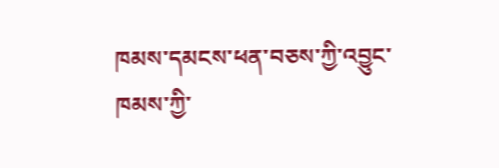ཁམས་དམངས་ཕན་བཅས་ཀྱི་འབྱུང་ཁམས་ཀྱི་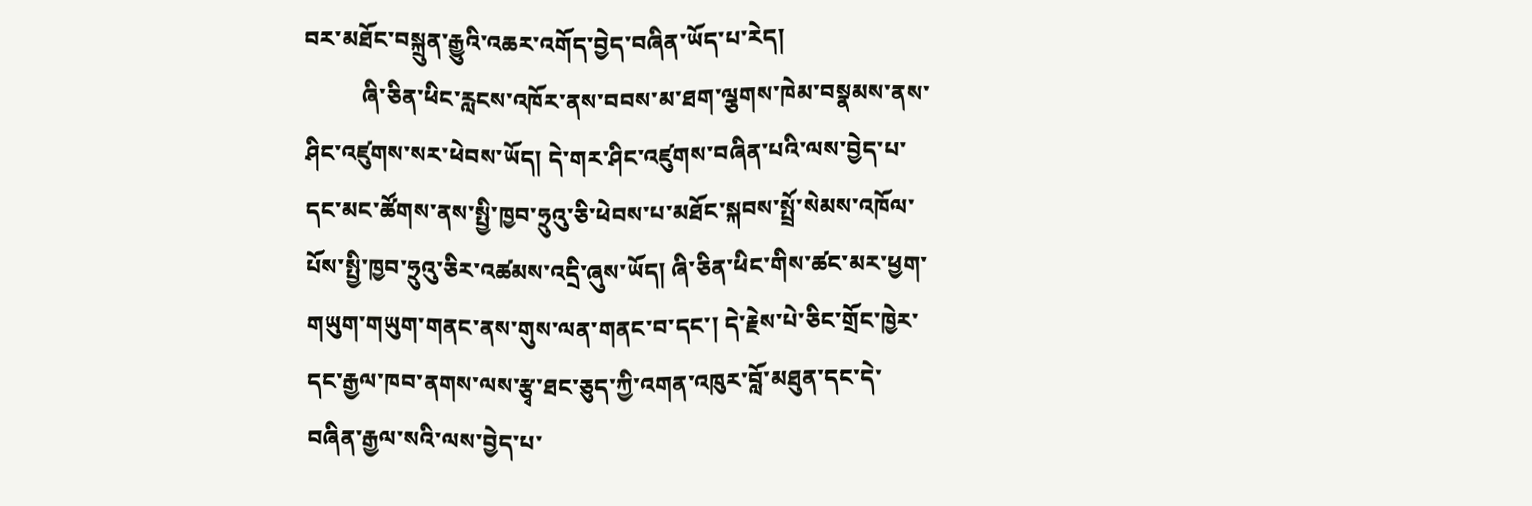བར་མཐོང་བསྐྲུན་རྒྱུའི་འཆར་འགོད་བྱེད་བཞིན་ཡོད་པ་རེད།
          ཞི་ཅིན་ཕིང་རླངས་འཁོར་ནས་བབས་མ་ཐག་ལྕགས་ཁེམ་བསྣམས་ནས་ཤིང་འཛུགས་སར་ཕེབས་ཡོད། དེ་གར་ཤིང་འཛུགས་བཞིན་པའི་ལས་བྱེད་པ་དང་མང་ཚོགས་ནས་སྤྱི་ཁྱབ་ཧྲུའུ་ཅི་ཕེབས་པ་མཐོང་སྐབས་སྤྲོ་སེམས་འཁོལ་པོས་སྤྱི་ཁྱབ་ཧྲུའུ་ཅིར་འཚམས་འདྲི་ཞུས་ཡོད། ཞི་ཅིན་ཕིང་གིས་ཚང་མར་ཕྱག་གཡུག་གཡུག་གནང་ནས་གུས་ལན་གནང་བ་དང་། དེ་རྗེས་པེ་ཅིང་གྲོང་ཁྱེར་དང་རྒྱལ་ཁབ་ནགས་ལས་རྩྭ་ཐང་ཅུད་ཀྱི་འགན་འཁུར་བློ་མཐུན་དང་དེ་བཞིན་རྒྱལ་སའི་ལས་བྱེད་པ་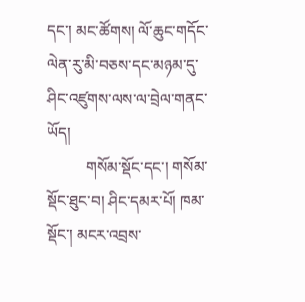དང་། མང་ཚོགས། ལོ་ཆུང་གདོང་ལེན་རུ་མི་བཅས་དང་མཉམ་དུ་ཤིང་འཛུགས་ལས་ལ་བྲེལ་གནང་ཡོད།
          གསོམ་སྡོང་དང་། གསོམ་སྡོང་ཐུང་བ། ཤིང་དམར་པོ། ཁམ་སྡོང་། མངར་འབྲས་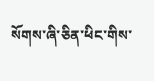སོགས་ཞི་ཅིན་ཕིང་གིས་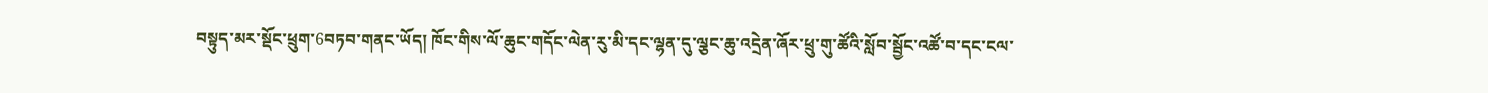བསྟུད་མར་སྡོང་ཕྲུག་6བཏབ་གནང་ཡོད། ཁོང་གིས་ལོ་ཆུང་གདོང་ལེན་རུ་མི་དང་ལྷན་དུ་ལྕང་ཆུ་འདྲེན་ཞོར་ཕྲུ་གུ་ཚོའི་སློབ་སྦྱོང་འཚོ་བ་དང་ངལ་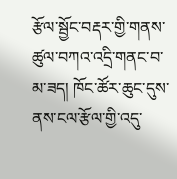རྩོལ་སྦྱོང་བརྡར་གྱི་གནས་ཚུལ་བཀའ་འདྲི་གནང་བ་མ་ཟད། ཁོང་ཚོར་ཆུང་དུས་ནས་ངལ་རྩོལ་གྱི་འདུ་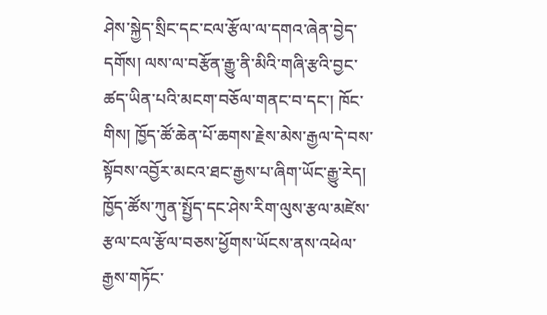ཤེས་སྐྱེད་སྲིང་དང་ངལ་རྩོལ་ལ་དགའ་ཞེན་བྱེད་དགོས། ལས་ལ་བརྩོན་རྒྱུ་ནི་མིའི་གཞི་རྩའི་བྱང་ཚད་ཡིན་པའི་མངག་བཅོལ་གནང་བ་དང་། ཁོང་གིས། ཁྱོད་ཚོ་ཆེན་པོ་ཆགས་རྗེས་མེས་རྒྱལ་དེ་བས་སྟོབས་འབྱོར་མངའ་ཐང་རྒྱས་པ་ཞིག་ཡོང་རྒྱུ་རེད། ཁྱོད་ཚོས་ཀུན་སྤྱོད་དང་ཤེས་རིག་ལུས་རྩལ་མཛེས་རྩལ་ངལ་རྩོལ་བཅས་ཕྱོགས་ཡོངས་ནས་འཕེལ་རྒྱས་གཏོང་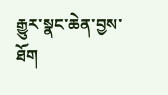རྒྱུར་སྣང་ཆེན་བྱས་ཐོག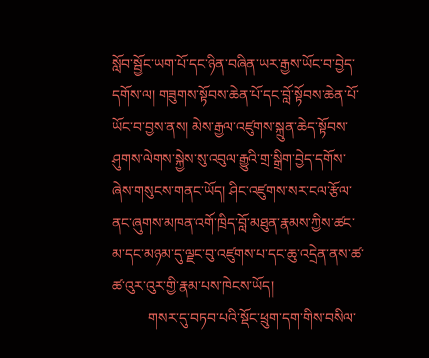སློབ་སྦྱོང་ཡག་པོ་དང་ཉིན་བཞིན་ཡར་རྒྱས་ཡོང་བ་བྱེད་དགོས་ལ། གཟུགས་སྟོབས་ཆེན་པོ་དང་བློ་སྟོབས་ཆེན་པོ་ཡོང་བ་བྱས་ནས། མེས་རྒྱལ་འཛུགས་སྐྲུན་ཆེད་སྟོབས་ཤུགས་ལེགས་སྐྱེས་སུ་འབུལ་རྒྱུའི་གྲ་སྒྲིག་བྱེད་དགོས་ཞེས་གསུངས་གནང་ཡོད། ཤིང་འཛུགས་སར་ངལ་རྩོལ་ནང་ཞུགས་མཁན་འགོ་ཁྲིད་བློ་མཐུན་རྣམས་ཀྱིས་ཚང་མ་དང་མཉམ་དུ་ལྗང་བུ་འཛུགས་པ་དང་ཆུ་འདྲེན་ནས་ཚ་ཚ་འུར་འུར་གྱི་རྣམ་པས་ཁེངས་ཡོད།
          གསར་དུ་བཏབ་པའི་སྡོང་ཕྲུག་དག་གིས་བསིལ་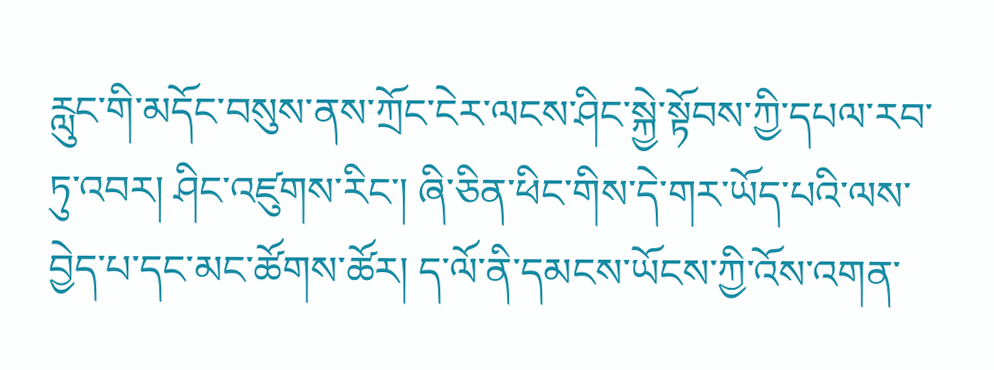རླུང་གི་མདོང་བསུས་ནས་ཀྲོང་ངེར་ལངས་ཤིང་སྐྱེ་སྟོབས་ཀྱི་དཔལ་རབ་ཏུ་འབར། ཤིང་འཛུགས་རིང་། ཞི་ཅིན་ཕིང་གིས་དེ་གར་ཡོད་པའི་ལས་བྱེད་པ་དང་མང་ཚོགས་ཚོར། ད་ལོ་ནི་དམངས་ཡོངས་ཀྱི་འོས་འགན་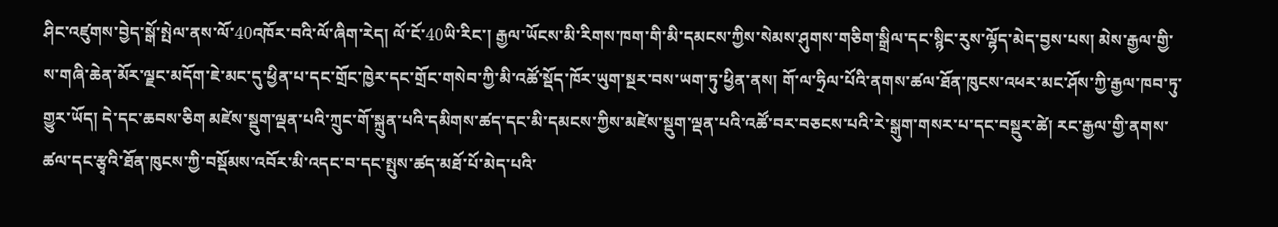ཤིང་འཛུགས་བྱེད་སྒོ་སྤེལ་ནས་ལོ་40འཁོར་བའི་ལོ་ཞིག་རེད། ལོ་ངོ་40ཡི་རིང་། རྒྱལ་ཡོངས་མི་རིགས་ཁག་གི་མི་དམངས་ཀྱིས་སེམས་ཤུགས་གཅིག་སྒྲིལ་དང་སྙིང་རུས་ལྷོད་མེད་བྱས་པས། མེས་རྒྱལ་གྱི་ས་གཞི་ཆེན་མོར་ལྗང་མདོག་ཇེ་མང་དུ་ཕྱིན་པ་དང་གྲོང་ཁྱེར་དང་གྲོང་གསེབ་ཀྱི་མི་འཚོ་སྡོད་ཁོར་ཡུག་སྔར་བས་ཡག་ཏུ་ཕྱིན་ནས། གོ་ལ་ཧྲིལ་པོའི་ནགས་ཚལ་ཐོན་ཁུངས་འཕར་མང་ཤོས་ཀྱི་རྒྱལ་ཁབ་ཏུ་གྱུར་ཡོད། དེ་དང་ཆབས་ཅིག མཛེས་སྡུག་ལྡན་པའི་ཀྲུང་གོ་སྐྲུན་པའི་དམིགས་ཚད་དང་མི་དམངས་ཀྱིས་མཛེས་སྡུག་ལྡན་པའི་འཚོ་བར་བཅངས་པའི་རེ་སྒུག་གསར་པ་དང་བསྡུར་ཚེ། རང་རྒྱལ་གྱི་ནགས་ཚལ་དང་རྩྭའི་ཐོན་ཁུངས་ཀྱི་བསྡོམས་འབོར་མི་འདང་བ་དང་སྤུས་ཚད་མཐོ་པོ་མེད་པའི་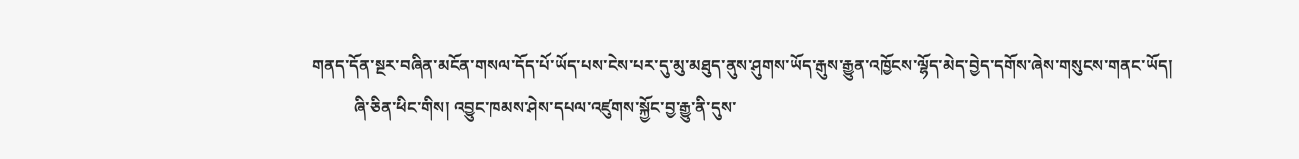གནད་དོན་སྔར་བཞིན་མངོན་གསལ་དོད་པོ་ཡོད་པས་ངེས་པར་དུ་མུ་མཐུད་ནུས་ཤུགས་ཡོད་རྒུས་རྒྱུན་འཁྱོངས་ལྷོད་མེད་བྱེད་དགོས་ཞེས་གསུངས་གནང་ཡོད།
          ཞི་ཅིན་ཕིང་གིས། འབྱུང་ཁམས་ཤེས་དཔལ་འཛུགས་སྐྱོང་བྱ་རྒྱུ་ནི་དུས་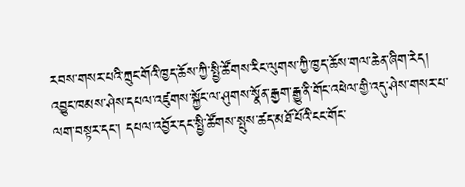རབས་གསར་པའི་ཀྲུང་གོའི་ཁྱད་ཆོས་ཀྱི་སྤྱི་ཚོགས་རིང་ལུགས་ཀྱི་ཁྱད་ཆོས་གལ་ཆེན་ཞིག་རེད། འབྱུང་ཁམས་ཤེས་དཔལ་འཛུགས་སྐྱོང་ལ་ཤུགས་སྣོན་རྒྱག་རྒྱུ་ནི་གོང་འཕེལ་གྱི་འདུ་ཤེས་གསར་པ་ལག་བསྟར་དང་། དཔལ་འབྱོར་དང་སྤྱི་ཚོགས་སྤུས་ཚད་མཐོ་པོའི་ངང་གོང་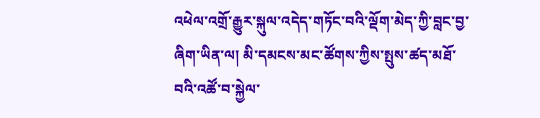འཕེལ་འགྲོ་རྒྱུར་སྐུལ་འདེད་གཏོང་བའི་ལྡོག་མེད་ཀྱི་བླང་བྱ་ཞིག་ཡིན་ལ། མི་དམངས་མང་ཚོགས་ཀྱིས་སྤུས་ཚད་མཐོ་བའི་འཚོ་བ་སྐྱེལ་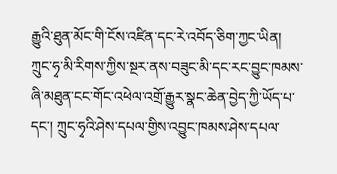རྒྱུའི་ཐུན་མོང་གི་ངོས་འཛིན་དང་རེ་འབོད་ཅིག་ཀྱང་ཡིན། ཀྲུང་ཧྭ་མི་རིགས་ཀྱིས་སྔར་ནས་བཟུང་མི་དང་རང་བྱུང་ཁམས་ཞི་མཐུན་ངང་གོང་འཕེལ་འགྲོ་རྒྱུར་སྣང་ཆེན་བྱེད་ཀྱི་ཡོད་པ་དང་། ཀྲུང་ཧྭའི་ཤེས་དཔལ་གྱིས་འབྱུང་ཁམས་ཤེས་དཔལ་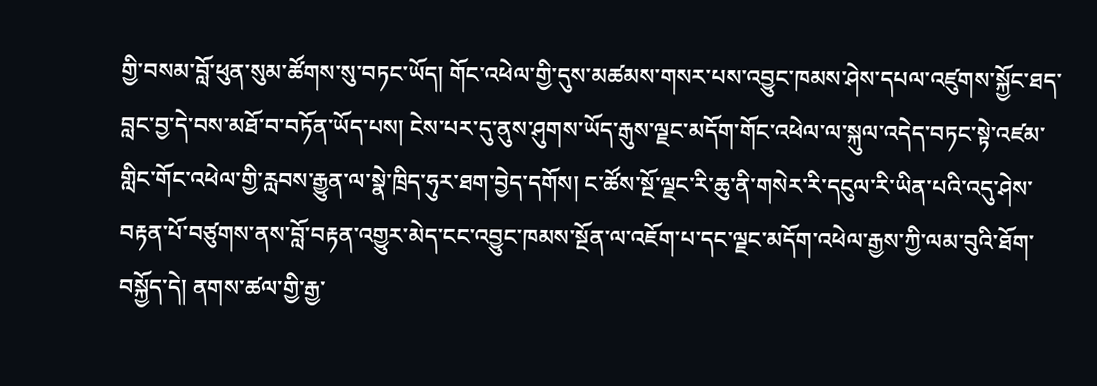གྱི་བསམ་བློ་ཕུན་སུམ་ཚོགས་སུ་བཏང་ཡོད། གོང་འཕེལ་གྱི་དུས་མཚམས་གསར་པས་འབྱུང་ཁམས་ཤེས་དཔལ་འཛུགས་སྐྱོང་ཐད་བླང་བྱ་དེ་བས་མཐོ་བ་བཏོན་ཡོད་པས། ངེས་པར་དུ་ནུས་ཤུགས་ཡོད་རྒུས་ལྗང་མདོག་གོང་འཕེལ་ལ་སྐུལ་འདེད་བཏང་སྟེ་འཛམ་གླིང་གོང་འཕེལ་གྱི་རླབས་རྒྱུན་ལ་སྣེ་ཁྲིད་ཧུར་ཐག་བྱེད་དགོས། ང་ཚོས་སྔོ་ལྗང་རི་ཆུ་ནི་གསེར་རི་དངུལ་རི་ཡིན་པའི་འདུ་ཤེས་བརྟན་པོ་བཙུགས་ནས་བློ་བརྟན་འགྱུར་མེད་ངང་འབྱུང་ཁམས་སྔོན་ལ་འཇོག་པ་དང་ལྗང་མདོག་འཕེལ་རྒྱས་ཀྱི་ལམ་བུའི་ཐོག་བསྐྱོད་དེ། ནགས་ཚལ་གྱི་རྒྱ་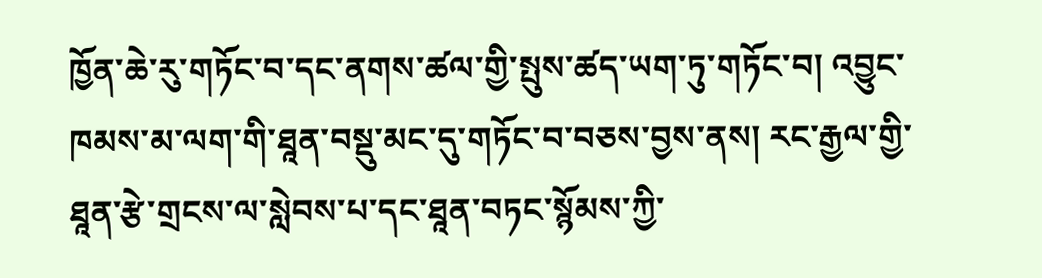ཁྱོན་ཆེ་རུ་གཏོང་བ་དང་ནགས་ཚལ་གྱི་སྤུས་ཚད་ཡག་ཏུ་གཏོང་བ། འབྱུང་ཁམས་མ་ལག་གི་ཐཱན་བསྡུ་མང་དུ་གཏོང་བ་བཅས་བྱས་ནས། རང་རྒྱལ་གྱི་ཐཱན་རྩེ་གྲངས་ལ་སླེབས་པ་དང་ཐཱན་བཏང་སྙོམས་ཀྱི་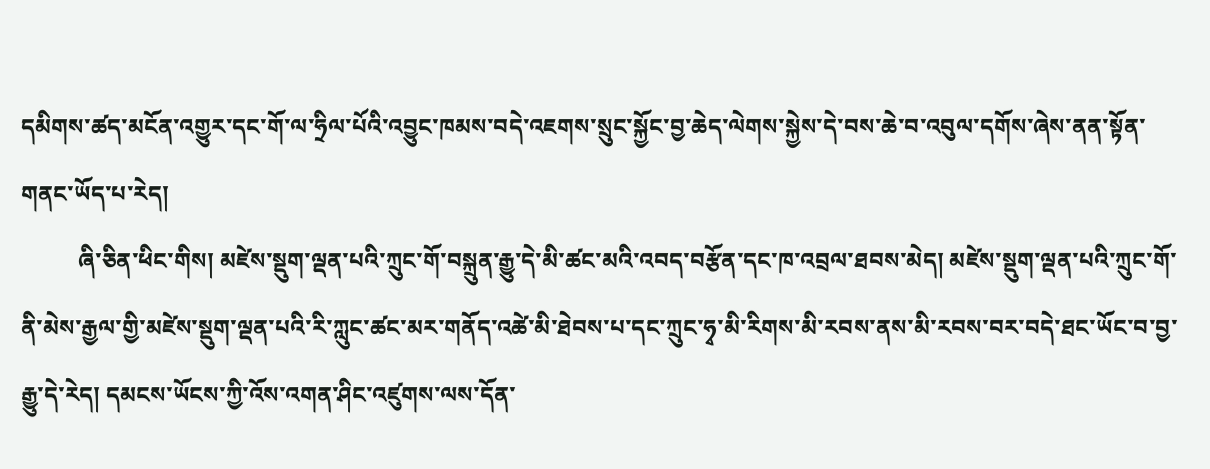དམིགས་ཚད་མངོན་འགྱུར་དང་གོ་ལ་ཧྲིལ་པོའི་འབྱུང་ཁམས་བདེ་འཇགས་སྲུང་སྐྱོང་བྱ་ཆེད་ལེགས་སྐྱེས་དེ་བས་ཆེ་བ་འབུལ་དགོས་ཞེས་ནན་སྟོན་གནང་ཡོད་པ་རེད།
          ཞི་ཅིན་ཕིང་གིས། མཛེས་སྡུག་ལྡན་པའི་ཀྲུང་གོ་བསྐྲུན་རྒྱུ་དེ་མི་ཚང་མའི་འབད་བརྩོན་དང་ཁ་འབྲལ་ཐབས་མེད། མཛེས་སྡུག་ལྡན་པའི་ཀྲུང་གོ་ནི་མེས་རྒྱལ་གྱི་མཛེས་སྡུག་ལྡན་པའི་རི་ཀླུང་ཚང་མར་གནོད་འཚེ་མི་ཐེབས་པ་དང་ཀྲུང་ཧྭ་མི་རིགས་མི་རབས་ནས་མི་རབས་བར་བདེ་ཐང་ཡོང་བ་བྱ་རྒྱུ་དེ་རེད། དམངས་ཡོངས་ཀྱི་འོས་འགན་ཤིང་འཛུགས་ལས་དོན་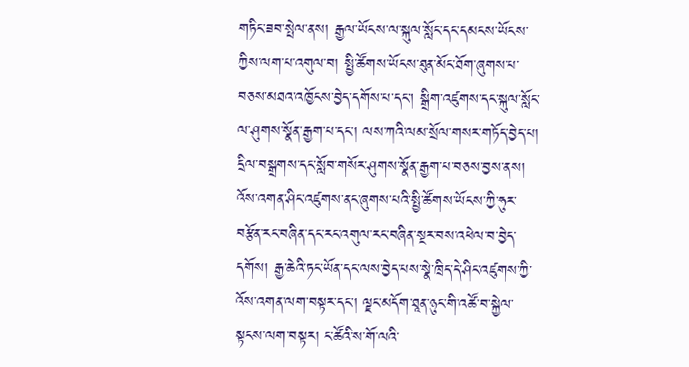གཏིང་ཟབ་སྤེལ་ནས། རྒྱལ་ཡོངས་ལ་སྐུལ་སློང་དང་དམངས་ཡོངས་ཀྱིས་ལག་པ་འགུལ་བ། སྤྱི་ཚོགས་ཡོངས་ཐུན་མོང་ཐོག་ཞུགས་པ་བཅས་མཐའ་འཁྱོངས་བྱེད་དགོས་པ་དང་། སྒྲིག་འཛུགས་དང་སྐུལ་སློང་ལ་ཤུགས་སྣོན་རྒྱག་པ་དང་། ལས་ཀའི་ལམ་སྲོལ་གསར་གཏོད་བྱེད་པ། དྲིལ་བསྒྲགས་དང་སློབ་གསོར་ཤུགས་སྣོན་རྒྱག་པ་བཅས་བྱས་ནས། འོས་འགན་ཤིང་འཛུགས་ནང་ཞུགས་པའི་སྤྱི་ཚོགས་ཡོངས་ཀྱི་ཧུར་བརྩོན་རང་བཞིན་དང་རང་འགུལ་རང་བཞིན་སྔར་བས་འཕེལ་བ་བྱེད་དགོས། རྒྱ་ཆེའི་ཏང་ཡོན་དང་ལས་བྱེད་པས་སྣེ་ཁྲིད་དེ་ཤིང་འཛུགས་ཀྱི་འོས་འགན་ལག་བསྟར་དང་། ལྗང་མདོག་ཐཱན་ཉུང་གི་འཚོ་བ་སྐྱེལ་སྟངས་ལག་བསྟར། ང་ཚོའི་ས་གོ་ལའི་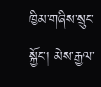ཁྱིམ་གཞིས་སྲུང་སྐྱོང་། མེས་རྒྱལ་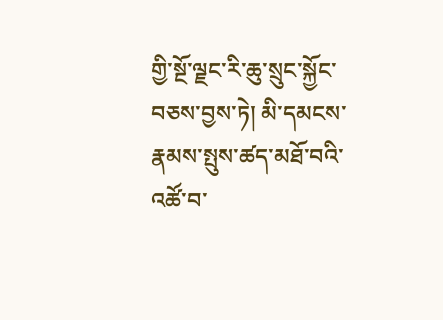གྱི་སྔོ་ལྗང་རི་ཆུ་སྲུང་སྐྱོང་བཅས་བྱས་ཏེ། མི་དམངས་རྣམས་སྤུས་ཚད་མཐོ་བའི་འཚོ་བ་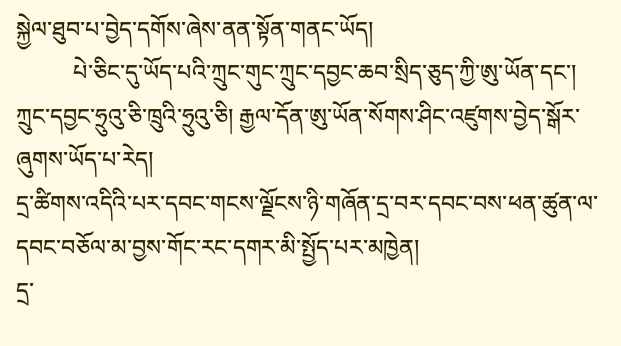སྐྱེལ་ཐུབ་པ་བྱེད་དགོས་ཞེས་ནན་སྟོན་གནང་ཡོད།
          པེ་ཅིང་དུ་ཡོད་པའི་ཀྲུང་གུང་ཀྲུང་དབྱང་ཆབ་སྲིད་ཅུད་ཀྱི་ཨུ་ཡོན་དང་། ཀྲུང་དབྱང་ཧྲུའུ་ཅི་ཁྲུའི་ཧྲུའུ་ཅི། རྒྱལ་དོན་ཨུ་ཡོན་སོགས་ཤིང་འཛུགས་བྱེད་སྒོར་ཞུགས་ཡོད་པ་རེད།
དྲ་ཚིགས་འདིའི་པར་དབང་གངས་ལྗོངས་ཉི་གཞོན་དྲ་བར་དབང་བས་ཕན་ཚུན་ལ་དབང་བཅོལ་མ་བྱས་གོང་རང་དགར་མི་སྤྱོད་པར་མཁྱེན།
དྲ་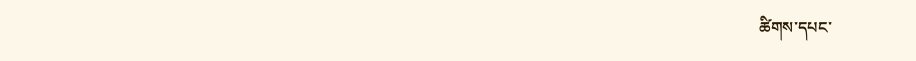ཚིགས་དཔང་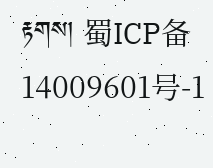རྟགས། 蜀ICP备14009601号-1